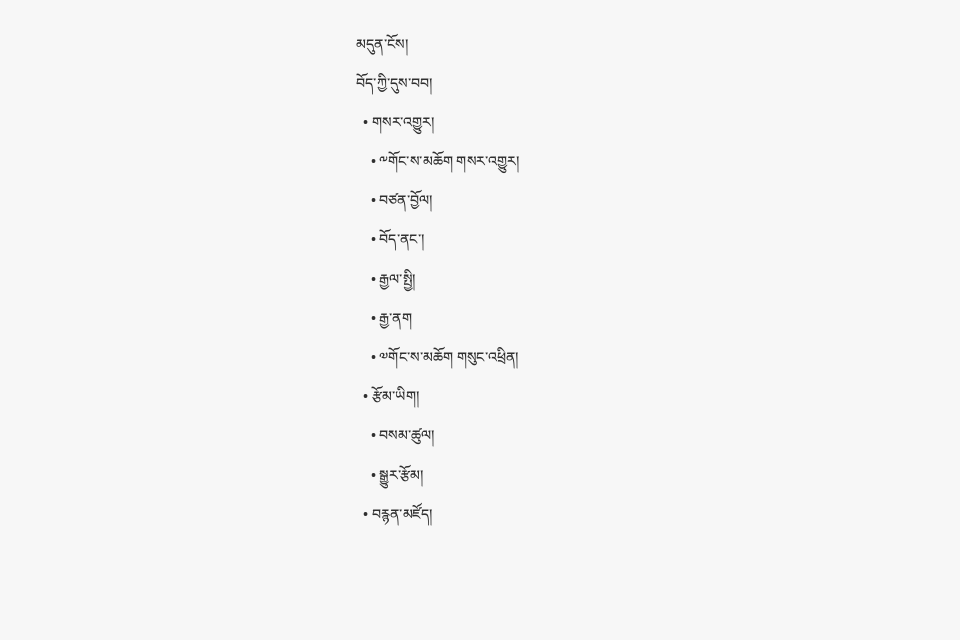མདུན་ངོས།
བོད་ཀྱི་དུས་བབ།
  • གསར་འགྱུར།
    • ༸གོང་ས་མཆོག གསར་འགྱུར།
    • བཙན་བྱོལ།
    • བོད་ནང་།
    • རྒྱལ་སྤྱི།
    • རྒྱ་ནག
    • ༧གོང་ས་མཆོག གསུང་འཕྲིན།
  • རྩོམ་ཡིག།
    • བསམ་ཚུལ།
    • སྒྱུར་རྩོམ།
  • བརྙན་མཛོད།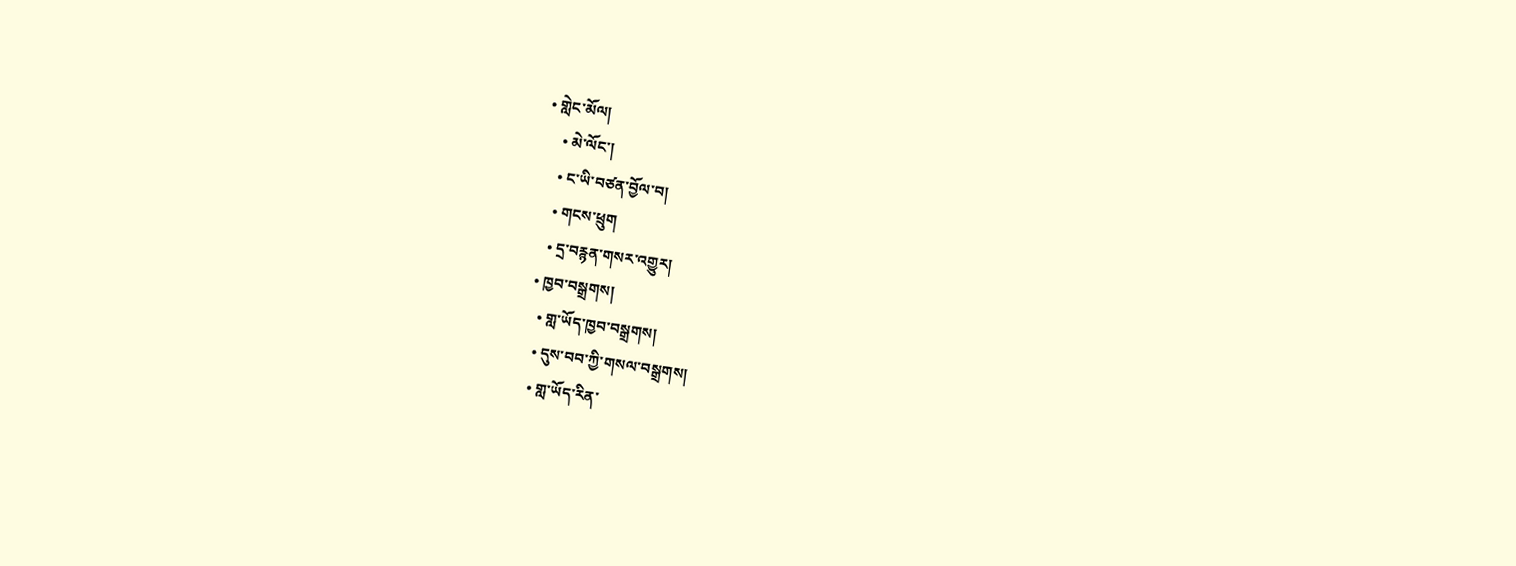• གླེང་མོལ།
    • མེ་ལོང་།
    • ང་ཡི་བཙན་བྱོལ་བ།
    • གངས་ཕྲུག
    • དྲ་བརྙན་གསར་འགྱུར།
  • ཁྱབ་བསྒྲགས།
    • གླ་ཡོད་ཁྱབ་བསྒྲགས།
    • དུས་བབ་ཀྱི་གསལ་བསྒྲགས།
    • གླ་ཡོད་རིན་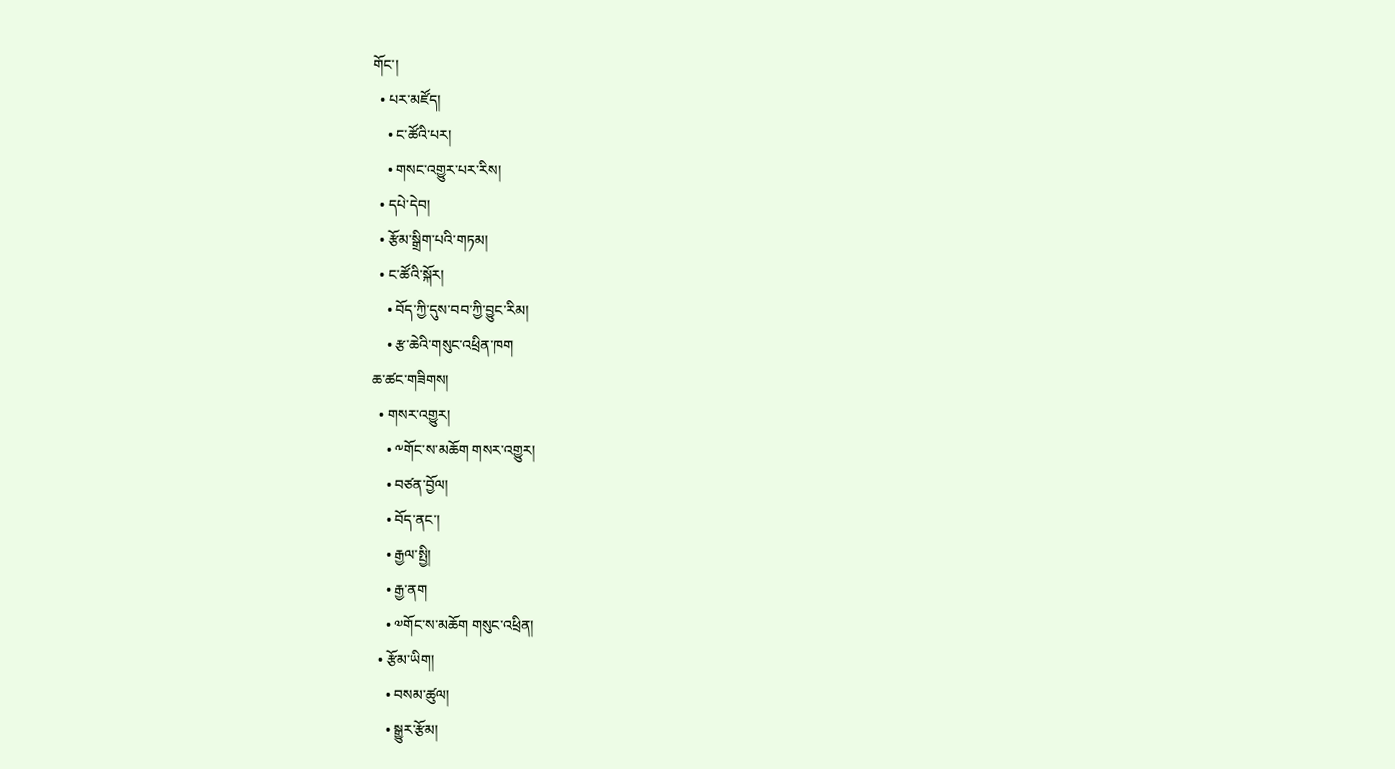གོང་།
  • པར་མཛོད།
    • ང་ཚོའི་པར།
    • གསང་འགྱུར་པར་རིས།
  • དཔེ་དེབ།
  • རྩོམ་སྒྲིག་པའི་གཏམ།
  • ང་ཚོའི་སྐོར།
    • བོད་ཀྱི་དུས་བབ་ཀྱི་བྱུང་རིམ།
    • རྩ་ཆེའི་གསུང་འཕྲིན་ཁག
ཆ་ཚང་གཟིགས།
  • གསར་འགྱུར།
    • ༸གོང་ས་མཆོག གསར་འགྱུར།
    • བཙན་བྱོལ།
    • བོད་ནང་།
    • རྒྱལ་སྤྱི།
    • རྒྱ་ནག
    • ༧གོང་ས་མཆོག གསུང་འཕྲིན།
  • རྩོམ་ཡིག།
    • བསམ་ཚུལ།
    • སྒྱུར་རྩོམ།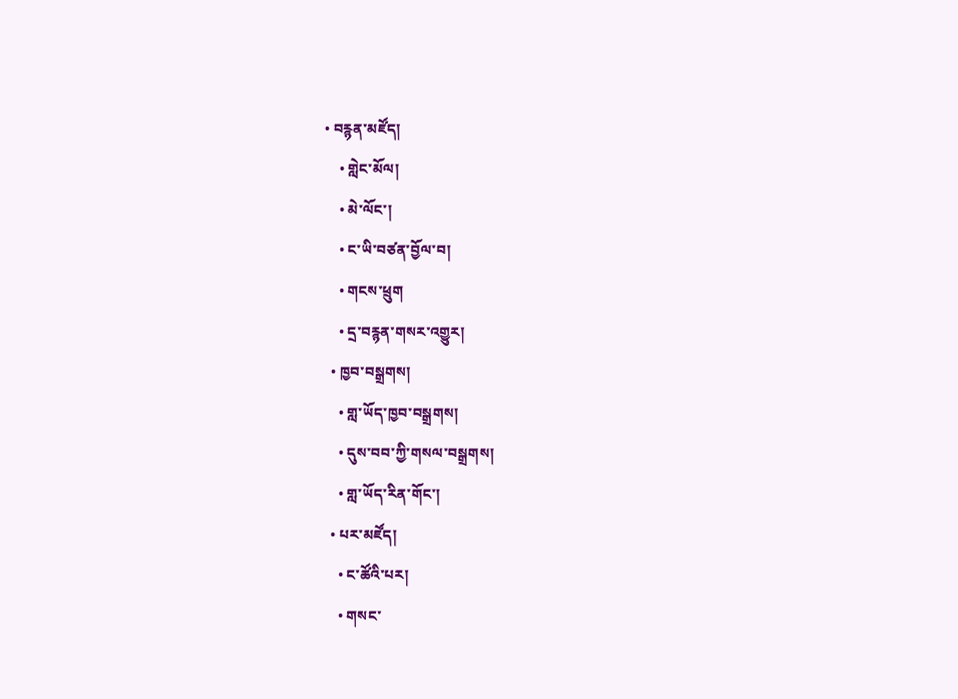• བརྙན་མཛོད།
    • གླེང་མོལ།
    • མེ་ལོང་།
    • ང་ཡི་བཙན་བྱོལ་བ།
    • གངས་ཕྲུག
    • དྲ་བརྙན་གསར་འགྱུར།
  • ཁྱབ་བསྒྲགས།
    • གླ་ཡོད་ཁྱབ་བསྒྲགས།
    • དུས་བབ་ཀྱི་གསལ་བསྒྲགས།
    • གླ་ཡོད་རིན་གོང་།
  • པར་མཛོད།
    • ང་ཚོའི་པར།
    • གསང་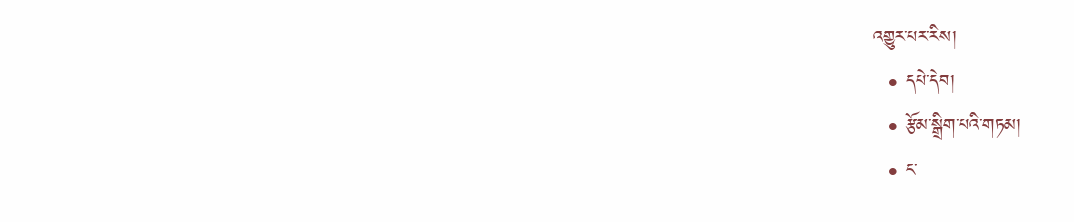འགྱུར་པར་རིས།
  • དཔེ་དེབ།
  • རྩོམ་སྒྲིག་པའི་གཏམ།
  • ང་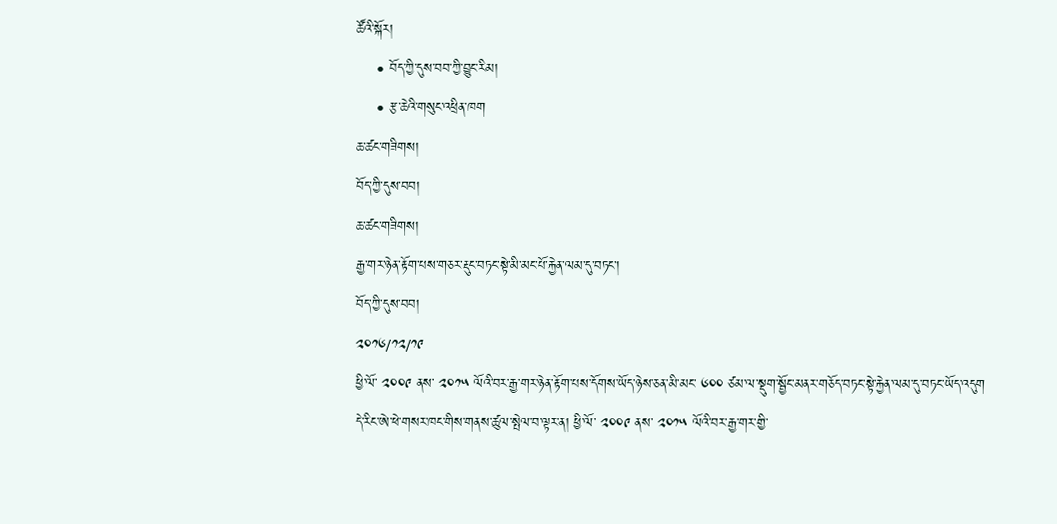ཚོའི་སྐོར།
    • བོད་ཀྱི་དུས་བབ་ཀྱི་བྱུང་རིམ།
    • རྩ་ཆེའི་གསུང་འཕྲིན་ཁག
ཆ་ཚང་གཟིགས།
བོད་ཀྱི་དུས་བབ།
ཆ་ཚང་གཟིགས།
རྒྱ་གར་ཉེན་རྟོག་པས་གཅར་རྡུང་བཏང་སྟེ་མི་མང་པོ་རྐྱེན་ལམ་དུ་བཏང་།
བོད་ཀྱི་དུས་བབ།
༢༠༡༦/༡༢/༡༩
ཕྱི་ལོ་ ༢༠༠༩ ནས་ ༢༠༡༥ ལོའི་བར་རྒྱ་གར་ཉེན་རྟོག་པས་དོགས་ཡོད་ཉེས་ཅན་མི་མང་ ༦༠༠ ཙམ་ལ་སྡུག་སྦྱོང་མནར་གཅོད་བཏང་སྟེ་རྐྱེན་ལམ་དུ་བཏང་ཡོད་འདུག
དེ་རིང་ཨེ་ཕེ་གསར་ཁང་གིས་གནས་ཚུལ་སྤེལ་བ་ལྟར་ན། ཕྱི་ལོ་ ༢༠༠༩ ནས་ ༢༠༡༥ ལོའི་བར་རྒྱ་གར་གྱི་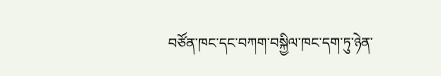བཙོན་ཁང་དང་བཀག་བསྐྱིལ་ཁང་དག་ཏུ་ཉེན་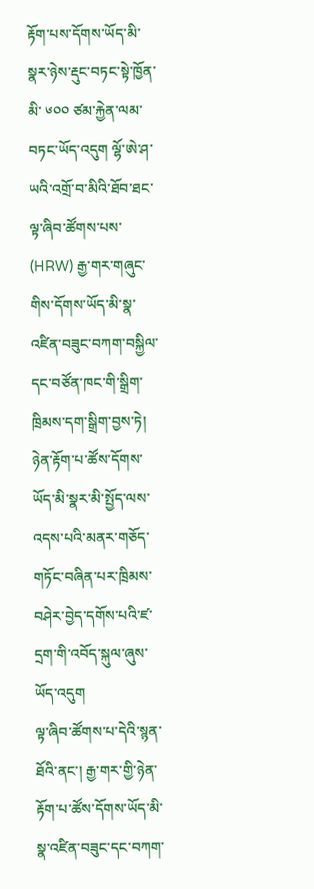རྟོག་པས་དོགས་ཡོད་མི་སྣར་ཉེས་རྡུང་བཏང་སྟེ་ཁྱོན་མི་ ༦༠༠ ཙམ་རྐྱེན་ལམ་བཏང་ཡོད་འདུག ལྷོ་ཨེ་ཤ་ཡའི་འགྲོ་བ་མིའི་ཐོབ་ཐང་ལྟ་ཞིབ་ཚོགས་པས་ (HRW) རྒྱ་གར་གཞུང་གིས་དོགས་ཡོད་མི་སྣ་འཛིན་བཟུང་བཀག་བསྐྱིལ་དང་བཙོན་ཁང་གི་སྒྲིག་ཁྲིམས་དག་སྒྲིག་བྱས་ཏེ། ཉེན་རྟོག་པ་ཚོས་དོགས་ཡོད་མི་སྣར་མི་སྤྱོད་ལས་འདས་པའི་མནར་གཅོད་གཏོང་བཞིན་པར་ཁྲིམས་བཤེར་བྱེད་དགོས་པའི་ཛ་དྲག་གི་འབོད་སྐུལ་ཞུས་ཡོད་འདུག
ལྟ་ཞིབ་ཚོགས་པ་དེའི་སྙན་ཐོའི་ནང་། རྒྱ་གར་གྱི་ཉེན་རྟོག་པ་ཚོས་དོགས་ཡོད་མི་སྣ་འཛིན་བཟུང་དང་བཀག་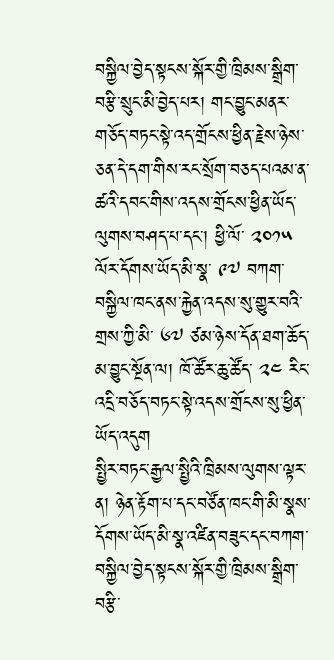བསྐྱིལ་བྱེད་སྟངས་སྐོར་གྱི་ཁྲིམས་སྒྲིག་བརྩི་སྲུང་མི་བྱེད་པར། གང་བྱུང་མནར་གཅོད་བཏང་སྟེ་འད་གྲོངས་ཕྱིན་རྗེས་ཉེས་ཅན་དེ་དག་གིས་རང་སྲོག་བཅད་པའམ་ན་ཚའི་དབང་གིས་འདས་གྲོངས་ཕྱིན་ཡོད་ལུགས་བཤད་པ་དང་། ཕྱི་ལོ་ ༢༠༡༥ ལོར་དོགས་ཡོད་མི་སྣ་ ༩༧ བཀག་བསྐྱིལ་ཁང་ནས་རྐྱེན་འདས་སུ་གྱུར་བའི་གྲས་ཀྱི་མི་ ༦༧ ཙམ་ཉེས་དོན་ཐག་ཆོད་མ་བྱུང་སྔོན་ལ། ཁོ་ཚོར་ཆུ་ཚོད་ ༢༤ རིང་འདྲི་བཅོད་བཏང་སྟེ་འདས་གྲོངས་སུ་ཕྱིན་ཡོད་འདུག
སྤྱིར་བཏང་རྒྱལ་སྤྱིའི་ཁྲིམས་ལུགས་ལྟར་ན། ཉེན་རྟོག་པ་དང་བཙོན་ཁང་གི་མི་སྣས་དོགས་ཡོད་མི་སྣ་འཛིན་བཟུང་དང་བཀག་བསྐྱིལ་བྱེད་སྟངས་སྐོར་གྱི་ཁྲིམས་སྒྲིག་བརྩི་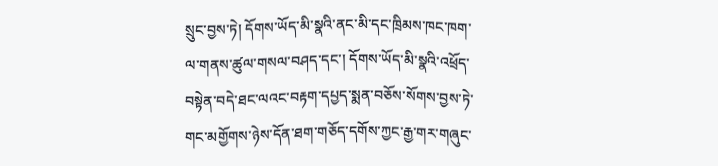སྲུང་བྱས་ཏེ། དོགས་ཡོད་མི་སྣའི་ནང་མི་དང་ཁྲིམས་ཁང་ཁག་ལ་གནས་ཚུལ་གསལ་བཤད་དང་། དོགས་ཡོད་མི་སྣའི་འཕྲོད་བསྟེན་བདེ་ཐང་ལའང་བརྟག་དཔྱད་སྨན་བཅོས་སོགས་བྱས་ཏེ་གང་མགྱོགས་ཉེས་དོན་ཐག་གཅོད་དགོས་ཀྱང་རྒྱ་གར་གཞུང་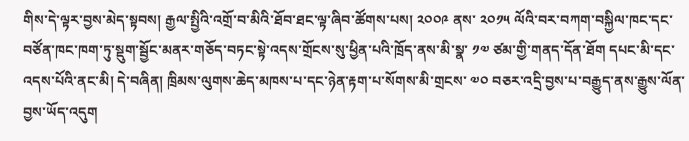གིས་དེ་ལྟར་བྱས་མེད་སྟབས། རྒྱལ་སྤྱིའི་འགྲོ་བ་མིའི་ཐོབ་ཐང་ལྟ་ཞིབ་ཚོགས་པས། ༢༠༠༩ ནས་ ༢༠༡༥ ལོའི་བར་བཀག་བསྐྱིལ་ཁང་དང་བཙོན་ཁང་ཁག་ཏུ་སྡུག་སྦྱོང་མནར་གཅོད་བཏང་སྟེ་འདས་གྲོངས་སུ་ཕྱིན་པའི་ཁྲོད་ནས་མི་སྣ་ ༡༧ ཙམ་གྱི་གནད་དོན་ཐོག དཔང་མི་དང་འདས་པོའི་ནང་མི། དེ་བཞིན། ཁྲིམས་ལུགས་ཆེད་མཁས་པ་དང་ཉེན་རྟག་པ་སོགས་མི་གྲངས་ ༧༠ བཅར་འདྲི་བྱས་པ་བརྒྱུད་ནས་རྒྱུས་ལོན་བྱས་ཡོད་འདུག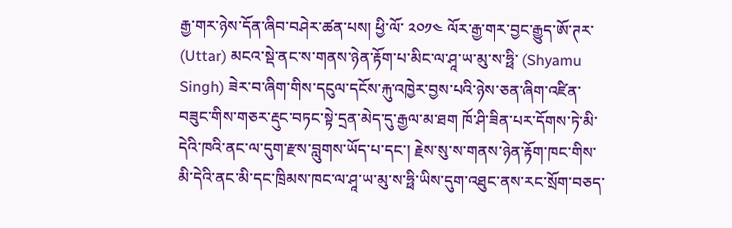རྒྱ་གར་ཉེས་དོན་ཞིབ་བཤེར་ཚན་པས། ཕྱི་ལོ་ ༢༠༡༤ ལོར་རྒྱ་གར་བྱང་རྒྱུད་ཨོ་ཊར་ (Uttar) མངའ་སྡེ་ནང་ས་གནས་ཉེན་རྟོག་པ་མིང་ལ་ཤཱ་ཡ་མུ་ས་ཧྥི་ (Shyamu Singh) ཟེར་བ་ཞིག་གིས་དངུལ་དངོས་རྐུ་འཁྱེར་བྱས་པའི་ཉེས་ཅན་ཞིག་འཛིན་བཟུང་གིས་གཅར་རྡུང་བཏང་སྟེ་དྲན་མེད་དུ་རྒྱལ་མ་ཐག ཁོ་ཤི་ཟིན་པར་དོགས་ཏེ་མི་དེའི་ཁའི་ནང་ལ་དུག་རྫས་བླུགས་ཡོད་པ་དང་། རྗེས་སུ་ས་གནས་ཉེན་རྟོག་ཁང་གིས་མི་དེའི་ནང་མི་དང་ཁྲིམས་ཁང་ལ་ཤཱ་ཡ་མུ་ས་ཧྥི་ཡིས་དུག་འཐུང་ནས་རང་སྲོག་བཅད་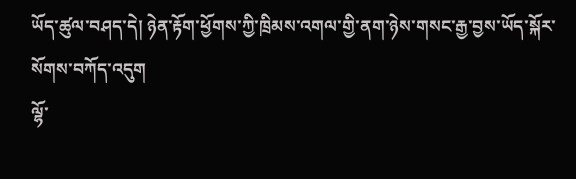ཡོད་ཚུལ་བཤད་དེ། ཉེན་རྟོག་ཕྱོགས་ཀྱི་ཁྲིམས་འགལ་གྱི་ནག་ཉེས་གསང་རྒྱ་བྱས་ཡོད་སྐོར་སོགས་བཀོད་འདུག
ལྷོ་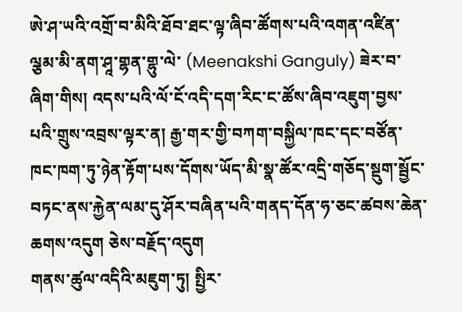ཨེ་ཤ་ཡའི་འགྲོ་བ་མིའི་ཐོབ་ཐང་ལྟ་ཞིབ་ཚོགས་པའི་འགན་འཛིན་ལྕམ་མི་ནག་ཤཱ་གྷན་གྷུ་ལེ་ (Meenakshi Ganguly) ཟེར་བ་ཞིག་གིས། འདས་པའི་ལོ་ངོ་འདི་དག་རིང་ང་ཚོས་ཞིབ་འཇུག་བྱས་པའི་གྲུས་འབྲས་ལྟར་ན། རྒྱ་གར་གྱི་བཀག་བསྐྱིལ་ཁང་དང་བཙོན་ཁང་ཁག་ཏུ་ཉེན་རྟོག་པས་དོགས་ཡོད་མི་སྣ་ཚོར་འདྲི་གཅོད་སྡུག་སྦྱོང་བཏང་ནས་རྐྱེན་ལམ་དུ་ཤོར་བཞིན་པའི་གནད་དོན་ཧ་ཅང་ཚབས་ཆེན་ཆགས་འདུག ཅེས་བརྗོད་འདུག
གནས་ཚུལ་འདིའི་མཇུག་ཏུ། སྤྱིར་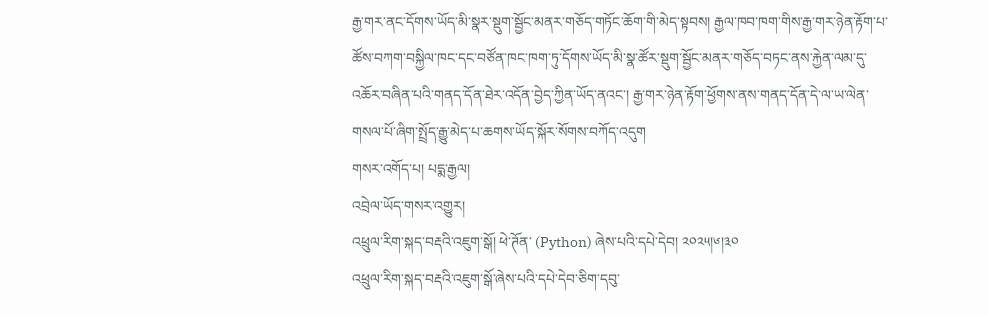རྒྱ་གར་ནང་དོགས་ཡོད་མི་སྣར་སྡུག་སྦྱོང་མནར་གཅོད་གཏོང་ཆོག་གི་མེད་སྟབས། རྒྱལ་ཁབ་ཁག་གིས་རྒྱ་གར་ཉེན་རྟོག་པ་ཚོས་བཀག་བསྐྱིལ་ཁང་དང་བཙོན་ཁང་ཁག་ཏུ་དོགས་ཡོད་མི་སྣ་ཚོར་སྡུག་སྦྱོང་མནར་གཅོད་བཏང་ནས་རྐྱེན་ལམ་དུ་འཆོར་བཞིན་པའི་གནད་དོན་ཐེར་འདོན་བྱེད་ཀྱིན་ཡོད་ནའང་། རྒྱ་གར་ཉེན་རྟོག་ཕྱོགས་ནས་གནད་དོན་དེ་ལ་ཡ་ལེན་གསལ་པོ་ཞིག་སྤྲོད་རྒྱུ་མེད་པ་ཆགས་ཡོད་སྐོར་སོགས་བཀོད་འདུག
གསར་འགོད་པ། པདྨ་རྒྱལ།
འབྲེལ་ཡོད་གསར་འགྱུར།
འཕྲུལ་རིག་སྐད་བརྡའི་འཇུག་སྒོ། ཕེ་ཊོན་ (Python) ཞེས་པའི་དཔེ་དེབ། ༢༠༢༥།༦།༣༠
འཕྲུལ་རིག་སྐད་བརྡའི་འཇུག་སྒོ་ཞེས་པའི་དཔེ་དེབ་ཅིག་དབུ་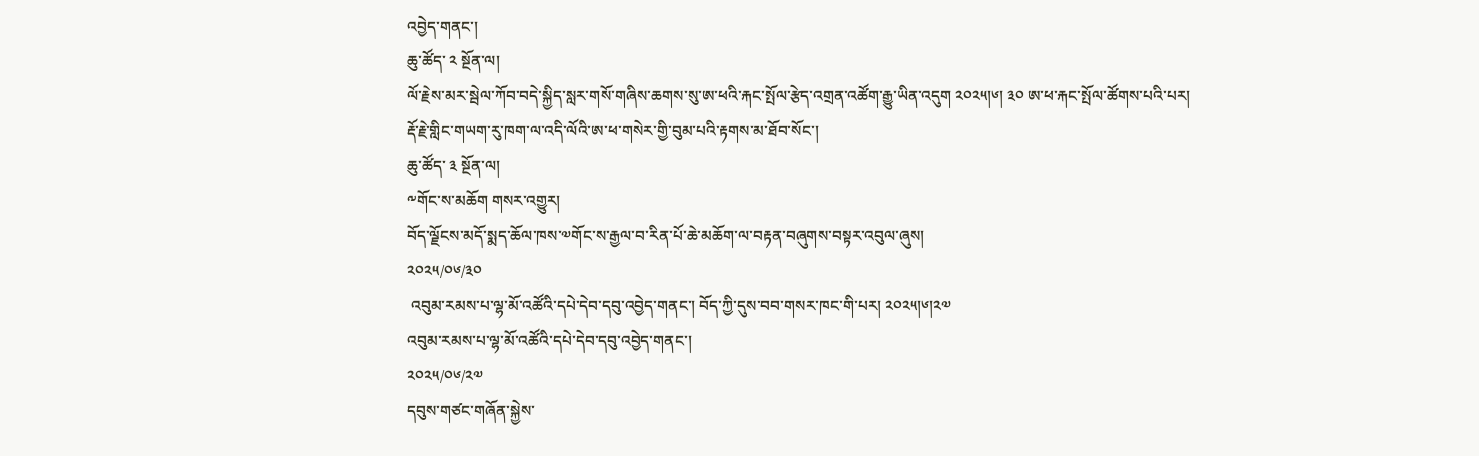འབྱེད་གནང་།
ཆུ་ཚོད་ ༢ སྔོན་ལ།
ལོ་རྗེས་མར་སྦེལ་ཀོབ་བདེ་སྐྱིད་སླར་གསོ་གཞིས་ཆགས་སུ་ཨ་ཕའི་རྐང་སྤོལ་རྩེད་འགྲན་འཚོག་རྒྱུ་ཡིན་འདུག ༢༠༢༥།༦། ༣༠ ཨ་ཕ་རྐང་སྤོལ་ཚོགས་པའི་པར།
རྡོ་རྗེ་གླིང་གཡག་རུ་ཁག་ལ་འདི་ལོའི་ཨ་ཕ་གསེར་གྱི་བུམ་པའི་རྟགས་མ་ཐོབ་སོང་།
ཆུ་ཚོད་ ༣ སྔོན་ལ།
༸གོང་ས་མཆོག གསར་འགྱུར།
བོད་ལྗོངས་མདོ་སྨད་ཆོལ་ཁས་༧གོང་ས་རྒྱལ་བ་རིན་པོ་ཆེ་མཆོག་ལ་བརྟན་བཞུགས་བསྟར་འབུལ་ཞུས།
༢༠༢༥/༠༦/༣༠
 འབུམ་རམས་པ་ལྷ་མོ་འཚོའི་དཔེ་དེབ་དབུ་འབྱེད་གནང་། བོད་ཀྱི་དུས་བབ་གསར་ཁང་གི་པར། ༢༠༢༥།༦།༢༧
འབུམ་རམས་པ་ལྷ་མོ་འཚོའི་དཔེ་དེབ་དབུ་འབྱེད་གནང་།
༢༠༢༥/༠༦/༢༧
དབུས་གཙང་གཞོན་སྐྱེས་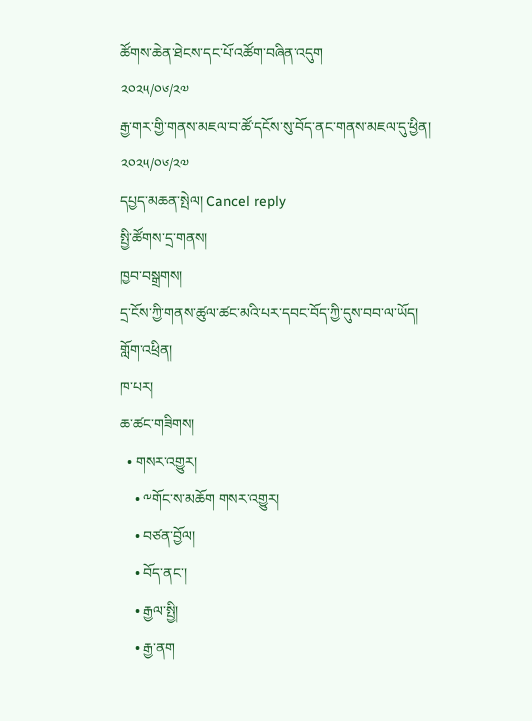ཚོགས་ཆེན་ཐེངས་དང་པོ་འཚོག་བཞིན་འདུག
༢༠༢༥/༠༦/༢༧
རྒྱ་གར་གྱི་གནས་མཇལ་བ་ཚོ་དངོས་སུ་བོད་ནང་གནས་མཇལ་དུ་ཕྱིན།
༢༠༢༥/༠༦/༢༧
དཔྱད་མཆན་སྤེལ། Cancel reply
སྤྱི་ཚོགས་དྲ་གནས།
ཁྱབ་བསྒྲགས།
དྲ་ངོས་ཀྱི་གནས་ཚུལ་ཚང་མའི་པར་དབང་བོད་ཀྱི་དུས་བབ་ལ་ཡོད།
གློག་འཕྲིན།
ཁ་པར།
ཆ་ཚང་གཟིགས།
  • གསར་འགྱུར།
    • ༸གོང་ས་མཆོག གསར་འགྱུར།
    • བཙན་བྱོལ།
    • བོད་ནང་།
    • རྒྱལ་སྤྱི།
    • རྒྱ་ནག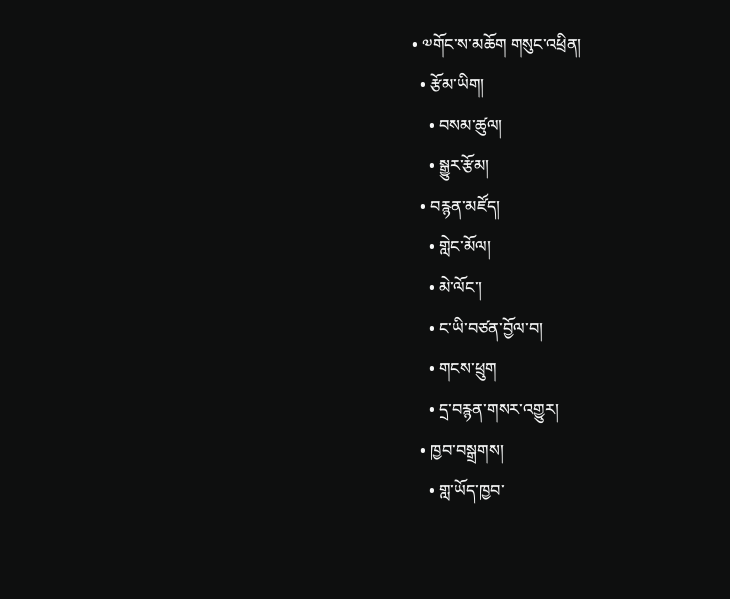• ༧གོང་ས་མཆོག གསུང་འཕྲིན།
  • རྩོམ་ཡིག།
    • བསམ་ཚུལ།
    • སྒྱུར་རྩོམ།
  • བརྙན་མཛོད།
    • གླེང་མོལ།
    • མེ་ལོང་།
    • ང་ཡི་བཙན་བྱོལ་བ།
    • གངས་ཕྲུག
    • དྲ་བརྙན་གསར་འགྱུར།
  • ཁྱབ་བསྒྲགས།
    • གླ་ཡོད་ཁྱབ་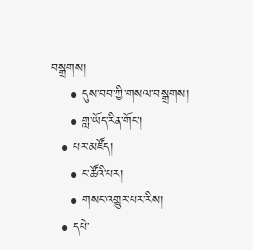བསྒྲགས།
    • དུས་བབ་ཀྱི་གསལ་བསྒྲགས།
    • གླ་ཡོད་རིན་གོང་།
  • པར་མཛོད།
    • ང་ཚོའི་པར།
    • གསང་འགྱུར་པར་རིས།
  • དཔེ་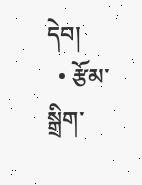དེབ།
  • རྩོམ་སྒྲིག་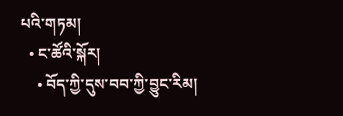པའི་གཏམ།
  • ང་ཚོའི་སྐོར།
    • བོད་ཀྱི་དུས་བབ་ཀྱི་བྱུང་རིམ།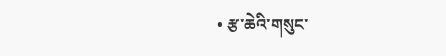• རྩ་ཆེའི་གསུང་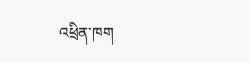འཕྲིན་ཁག